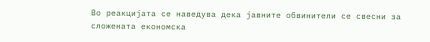Во реакцијата се наведува дека јавните обвинители се свесни за сложената економска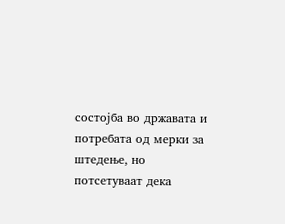состојба во државата и потребата од мерки за штедење, но потсетуваат дека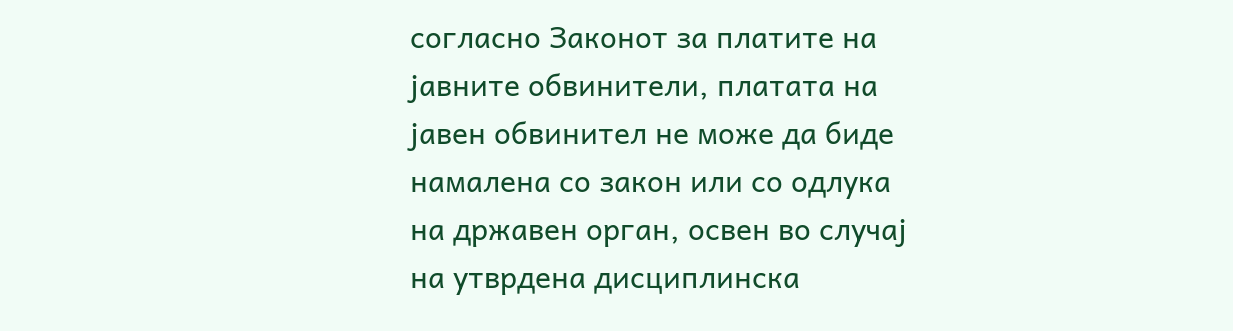согласно Законот за платите на јавните обвинители, платата на јавен обвинител не може да биде намалена со закон или со одлука на државен орган, освен во случај на утврдена дисциплинска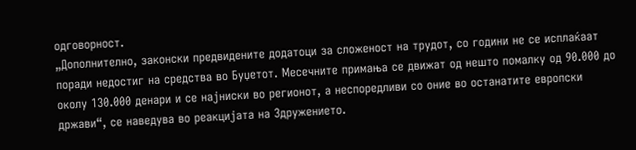одговорност.
„Дополнително, законски предвидените додатоци за сложеност на трудот, со години не се исплаќаат поради недостиг на средства во Буџетот. Месечните примања се движат од нешто помалку од 90.000 до околу 130.000 денари и се најниски во регионот, а неспоредливи со оние во останатите европски држави“, се наведува во реакцијата на Здружението.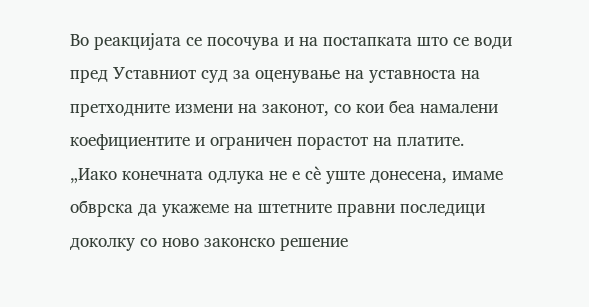Во реакцијата се посочува и на постапката што се води пред Уставниот суд за оценување на уставноста на претходните измени на законот, со кои беа намалени коефициентите и ограничен порастот на платите.
„Иако конечната одлука не е сѐ уште донесена, имаме обврска да укажеме на штетните правни последици доколку со ново законско решение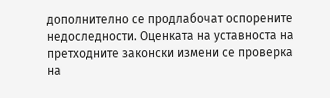дополнително се продлабочат оспорените недоследности. Оценката на уставноста на претходните законски измени се проверка на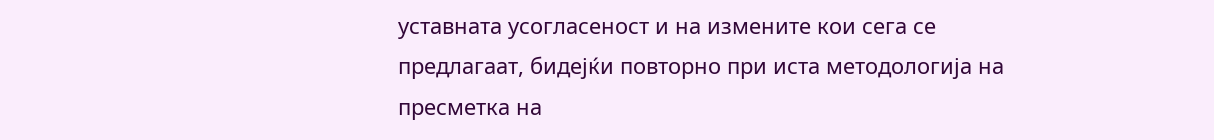уставната усогласеност и на измените кои сега се предлагаат, бидејќи повторно при иста методологија на пресметка на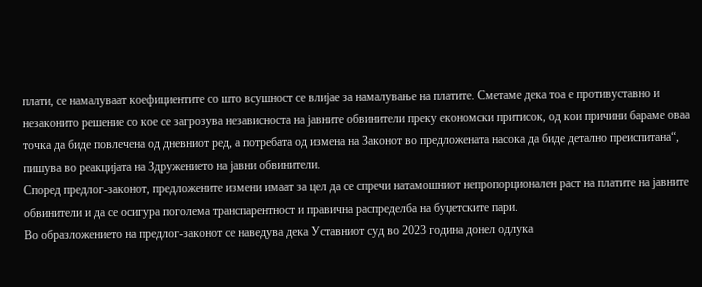плати, се намалуваат коефициентите со што всушност се влијае за намалување на платите. Сметаме дека тоа е противуставно и незаконито решение со кое се загрозува независноста на јавните обвинители преку економски притисок, од кои причини бараме оваа точка да биде повлечена од дневниот ред, а потребата од измена на Законот во предложената насока да биде детално преиспитана“, пишува во реакцијата на Здружението на јавни обвинители.
Според предлог-законот, предложените измени имаат за цел да се спречи натамошниот непропорционален раст на платите на јавните обвинители и да се осигура поголема транспарентност и правична распределба на буџетските пари.
Во образложението на предлог-законот се наведува дека Уставниот суд во 2023 година донел одлука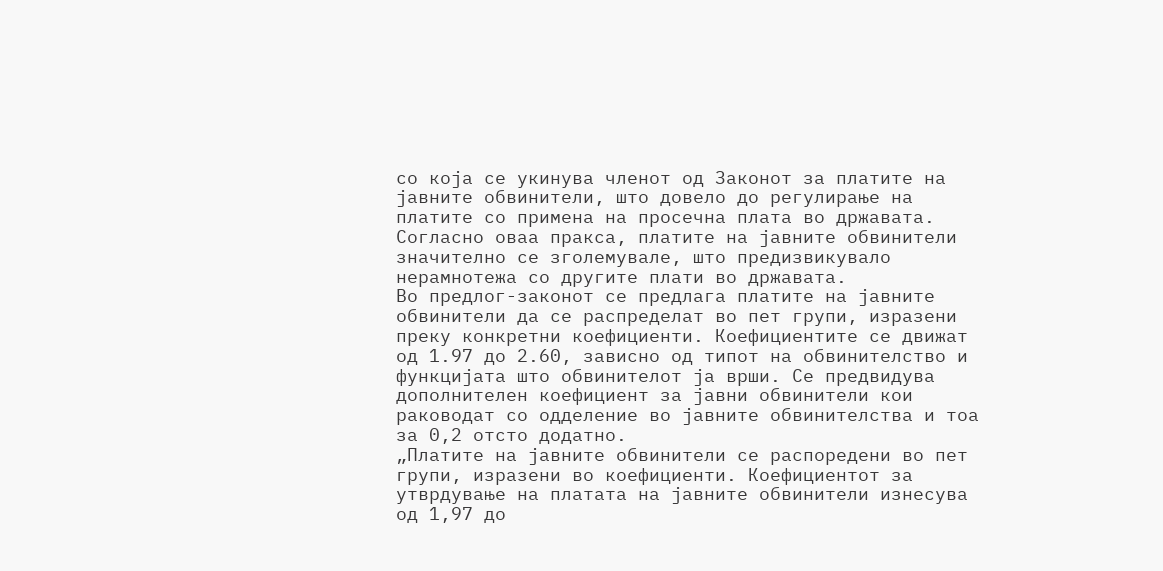со која се укинува членот од Законот за платите на јавните обвинители, што довело до регулирање на платите со примена на просечна плата во државата. Согласно оваа пракса, платите на јавните обвинители значително се зголемувале, што предизвикувало нерамнотежа со другите плати во државата.
Во предлог-законот се предлага платите на јавните обвинители да се распределат во пет групи, изразени преку конкретни коефициенти. Коефициентите се движат од 1.97 до 2.60, зависно од типот на обвинителство и функцијата што обвинителот ја врши. Се предвидува дополнителен коефициент за јавни обвинители кои раководат со одделение во јавните обвинителства и тоа за 0,2 отсто додатно.
„Платите на јавните обвинители се распоредени во пет групи, изразени во коефициенти. Коефициентот за утврдување на платата на јавните обвинители изнесува од 1,97 до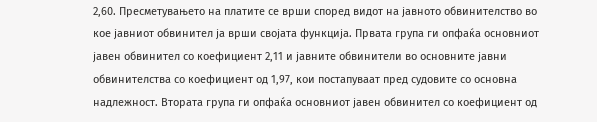2,60. Пресметувањето на платите се врши според видот на јавното обвинителство во кое јавниот обвинител ја врши својата функција. Првата група ги опфаќа основниот јавен обвинител со коефициент 2,11 и јавните обвинители во основните јавни обвинителства со коефициент од 1,97, кои постапуваат пред судовите со основна надлежност. Втората група ги опфаќа основниот јавен обвинител со коефициент од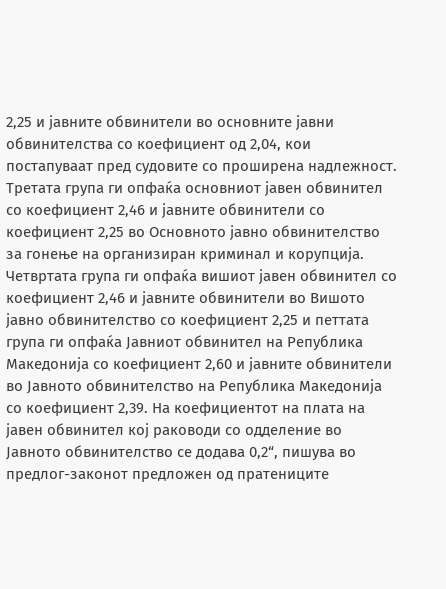2,25 и јавните обвинители во основните јавни обвинителства со коефициент од 2,04, кои постапуваат пред судовите со проширена надлежност. Третата група ги опфаќа основниот јавен обвинител со коефициент 2,46 и јавните обвинители со коефициент 2,25 во Oсновното јавно обвинителство за гонење на организиран криминал и корупција. Четвртата група ги опфаќа вишиот јавен обвинител со коефициент 2,46 и јавните обвинители во Вишото јавно обвинителство со коефициент 2,25 и петтата група ги опфаќа Јавниот обвинител на Република Македонија со коефициент 2,60 и јавните обвинители во Јавното обвинителство на Република Македонија со коефициент 2,39. На коефициентот на плата на јавен обвинител кој раководи со одделение во Јавното обвинителство се додава 0,2“, пишува во предлог-законот предложен од пратениците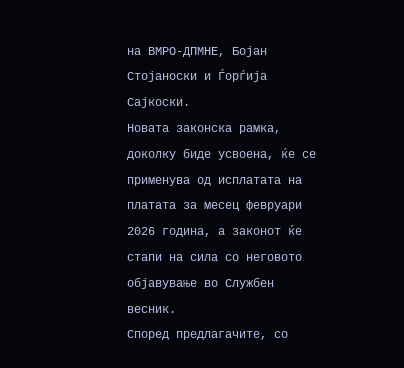на ВМРО-ДПМНЕ, Бојан Стојаноски и Ѓорѓија Сајкоски.
Новата законска рамка, доколку биде усвоена, ќе се применува од исплатата на платата за месец февруари 2026 година, а законот ќе стапи на сила со неговото објавување во Службен весник.
Според предлагачите, со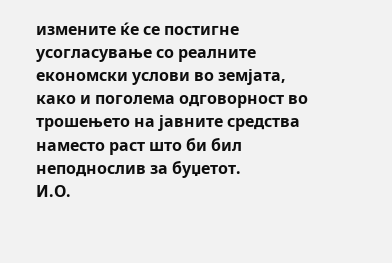измените ќе се постигне усогласување со реалните економски услови во земјата, како и поголема одговорност во трошењето на јавните средства наместо раст што би бил неподнослив за буџетот.
И.О.